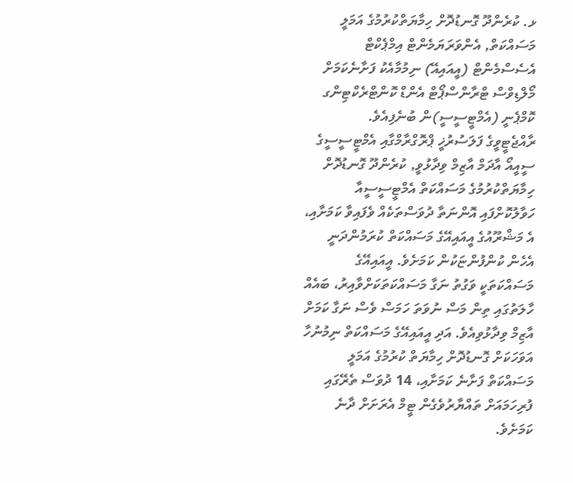ޅ. ކުރެންދޫ ގޮނޑުދޮށް ހިމާޔަތްކުރުމުގެ އަމަލީ މަސައްކަތް, އެންވަރަޔަމެންޓް އިމްޕެކްޓް އެސެސްމެންޓް (އީއައިއޭ) ނިމުމާއެކު ފަށާނެކަމަށް މޯލްޑިވްސް ޓްރާންސްޕޯޓް އެންޑް ކޮންޓްރެކްޓިންގ ކޮމްޕެނީ (އެމްޓީސީސީ)ން ބުނެފިއެވެ.
ރާއްޖެޓީވީގެ ފަލަސުރުޚީ ޕްރޮގްރާމްގާއި އެމްޓީސީސީގެ ސީއީއޯ އާދަމް އާޒިމް ވިދާޅުވީ, ކުރެންދޫ ގޮނޑުދޮށް ހިމާޔަތްކުރުމުގެ މަސައްކަތް އެމްޓީސީސީއާ ހަވާލުކޮށްފައި އޮންނަތާ ދުވަސްތަކެއް ވެފައިވާ ކަމަށާއި، އެ މަޝްރޫއުގެ އީއައިއޭގެ މަސައްކަތް ކުރަމުންދަނީ އެހެން ކުންފުންޏަކުން ކަމަށެވެ. އީއައިއޭގެ މަސައްކަތަކީ ވަގުތު ނަގާ މަސައްކަތަކަށްވާއިރު، ބައެއް ހާލަތުގައި ތިން މަސް ނުވަތަ ހަމަސް ވެސް ނަގާ ކަމަށް އާޒިމް ވިދާޅުވިއެވެ. އަދި އީއައިއޭގެ މަސައްކަތް ނިމުނުހާ އަވަހަކަށް ގޮނޑުދޮށް ހިމާޔަތް ކުރުމުގެ އަމަލީ މަސައްކަތް ފަށާނެ ކަމަށާއި، 14 ދުވަސް ތެރޭގައި ފުރިހަމައަށް ތައްޔާރުވެގެން ޓީމް އެރަށަށް ދާނެ ކަމަށެވެ.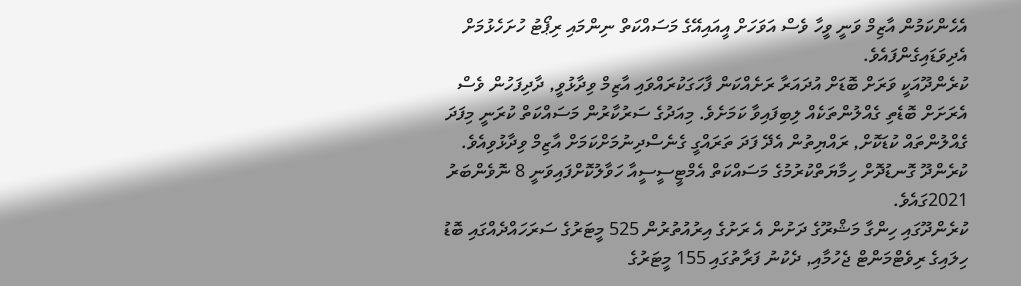އެހެންކަމުން އާޒިމް ވަނީ ވީހާ ވެސް އަވަހަށް އީއައިއޭގެ މަސައްކަތް ނިންމައި ރިޕޯޓު ހުށަހެޅުމަށް އެދިވަޑައިގެންފައެވެ.
ކުރެންދޫއަކީ ވަރަށް ބޮޑަށް އުދައަރާ ރަށެއްކަން ފާހަގަކުރައްވައި އާޒިމް ވިދާޅުވީ, ދާދިފަހުން ވެސް އެރަށަށް ބޮޑެތި ގެއްލުންތަކެއް ލިބިފައިވާ ކަމަށެވެ. މިއަދުގެ ސަރުކާރުން މަސައްކަތް ކުރަނީ މިފަދަ ގެއްލުންތައް ކުޑަކޮށް, ރައްޔިތުން އެދޭ ފަދަ ތަރައްގީ ގެނެސްދިނުމަށްކަމަށް އާޒިމް ވިދާޅުވިއެވެ.
ކުރެންދޫ ގޮނޑުދޮށް ހިމާޔަތްކުރުމުގެ މަސައްކަތް އެމްޓީސީސީއާ ހަވާލުކޮށްފައިވަނީ 8 ނޮވެންބަރު 2021ގައެވެ.
ކުރެންދޫގައި ހިންގާ މަޝްރޫގެ ދަށުން އެ ރަށުގެ އިރުއުތުރުން 525 މީޓަރުގެ ސަރަހައްދެއްގައި ބޮޑު ހިލައިގެ ރިވެޓްމަންޓް ޖެހުމާއި, ދެކުނު ފަރާތުގައި 155 މީޓަރުގެ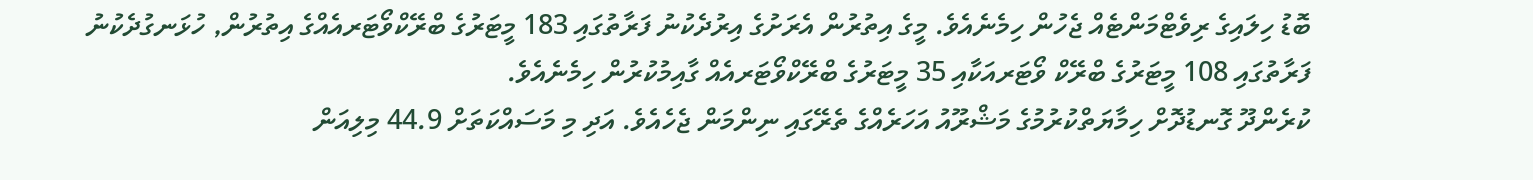ބޮޑު ހިލައިގެ ރިވެޓްމަންޓެއް ޖެހުން ހިމެނެއެވެ. މީގެ އިތުރުން އެރަށުގެ އިރުދެކުނު ފަރާތުގައި 183 މީޓަރުގެ ބްރޭކްވޯޓަރއެއްގެ އިތުރުން, ހުޅަނގުދެކުނު ފަރާތުގައި 108 މީޓަރުގެ ބްރޭކް ވޯޓަރއަކާއި 35 މީޓަރުގެ ބްރޭކްވޯޓަރއެއް ގާއިމުކުރުން ހިމެނެއެވެ.
ކުރެންދޫ ގޮނޑުދޮށް ހިމާޔަތްކުރުމުގެ މަޝްރޫއު އަހަރެއްގެ ތެރޭގައި ނިންމަން ޖެހެއެވެ. އަދި މި މަސައްކަތަށް 44.9 މިލިއަން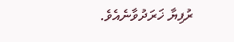ރުފިޔާ ޚަރަދުވާނެއެވެ.